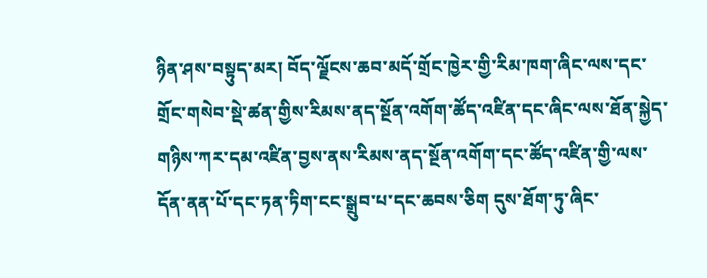ཉིན་ཤས་བསྟུད་མར། བོད་ལྗོངས་ཆབ་མདོ་གྲོང་ཁྱེར་གྱི་རིམ་ཁག་ཞིང་ལས་དང་གྲོང་གསེབ་སྡེ་ཚན་གྱིས་རིམས་ནད་སྔོན་འགོག་ཚོད་འཛིན་དང་ཞིང་ལས་ཐོན་སྐྱེད་གཉིས་ཀར་དམ་འཛིན་བྱས་ནས་རིམས་ནད་སྔོན་འགོག་དང་ཚོད་འཛིན་གྱི་ལས་དོན་ནན་པོ་དང་ཏན་ཏིག་ངང་སྒྲུབ་པ་དང་ཆབས་ཅིག དུས་ཐོག་ཏུ་ཞིང་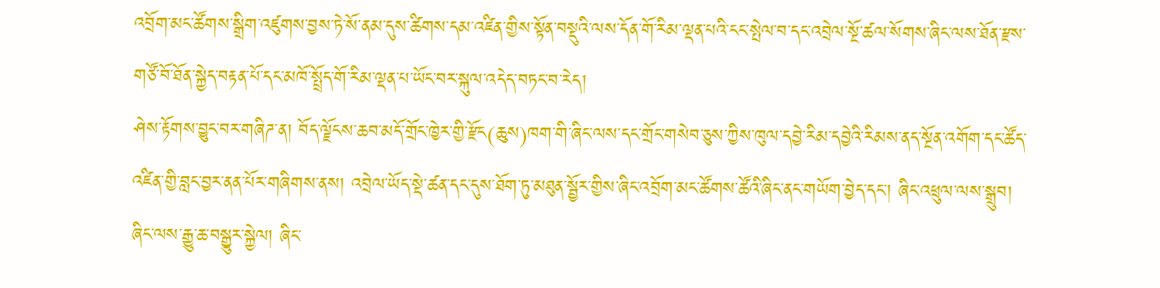འབྲོག་མང་ཚོགས་སྒྲིག་འཛུགས་བྱས་ཏེ་སོ་ནམ་དུས་ཚིགས་དམ་འཛིན་གྱིས་སྟོན་བསྡུའི་ལས་དོན་གོ་རིམ་ལྡན་པའི་ངང་སྤེལ་བ་དང་འབྲེལ་སྔོ་ཚལ་སོགས་ཞིང་ལས་ཐོན་རྫས་གཙོ་བོ་ཐོན་སྐྱེད་བརྟན་པོ་དང་མཁོ་སྤྲོད་གོ་རིམ་ལྡན་པ་ཡོང་བར་སྐུལ་འདེད་བཏང་བ་རེད།
ཤེས་རྟོགས་བྱུང་བར་གཞིཌ་ན། བོད་ལྗོངས་ཆབ་མདོ་གྲོང་ཁྱེར་གྱི་རྫོང(ཆུས)ཁག་གི་ཞིང་ལས་དང་གྲོང་གསེབ་ཅུས་ཀྱིས་ཁུལ་དབྱེ་རིམ་དབྱེའི་རིམས་ནད་སྔོན་འགོག་དང་ཚོད་འཛིན་གྱི་བླང་བྱར་ནན་པོར་གཞིགས་ནས། འབྲེལ་ཡོད་སྡེ་ཚན་དང་དུས་ཐོག་ཏུ་མཐུན་སྦྱོར་གྱིས་ཞིང་འབྲོག་མང་ཚོགས་ཚོའི་ཞིང་ནང་གཡོག་བྱེད་དང་། ཞིང་འཕྲུལ་ལས་སྒྲུབ། ཞིང་ལས་རྒྱུ་ཆ་བསྒྱུར་སྐྱེལ། ཞིང་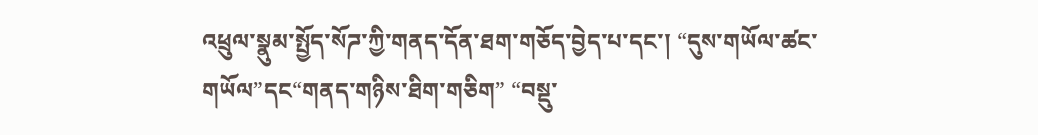འཕྲུལ་སྣུམ་སྤྱོད་སོཌ་ཀྱི་གནད་དོན་ཐག་གཅོད་བྱེད་པ་དང་། “དུས་གཡོལ་ཚང་གཡོལ”དང“གནད་གཉིས་ཐིག་གཅིག” “བསྡུ་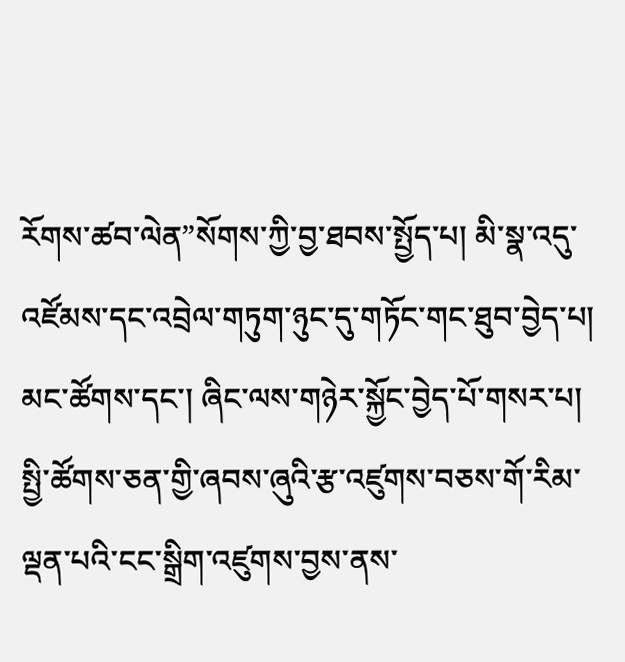རོགས་ཚབ་ལེན”སོགས་ཀྱི་བྱ་ཐབས་སྤྱོད་པ། མི་སྣ་འདུ་འཛོམས་དང་འབྲེལ་གཏུག་ཉུང་དུ་གཏོང་གང་ཐུབ་བྱེད་པ། མང་ཚོགས་དང་། ཞིང་ལས་གཉེར་སྐྱོང་བྱེད་པོ་གསར་པ། སྤྱི་ཚོགས་ཅན་གྱི་ཞབས་ཞུའི་རྩ་འཛུགས་བཅས་གོ་རིམ་ལྡན་པའི་ངང་སྒྲིག་འཛུགས་བྱས་ནས་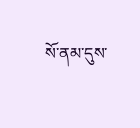སོ་ནམ་དུས་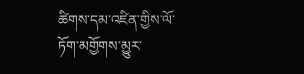ཚིགས་དམ་འཛིན་གྱིས་ལོ་ཏོག་མགྱོགས་མྱུར་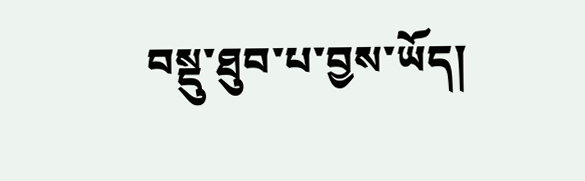བསྡུ་ཐུབ་པ་བྱས་ཡོད།